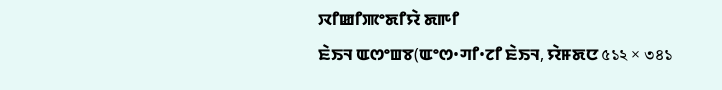ꯋꯤꯀꯤꯄꯦꯗꯤꯌꯥ ꯗꯒꯤ
ꯐꯥꯏꯜ ꯑꯁꯦꯡꯕ(ꯑꯦꯁ•ꯚꯤ•ꯖꯤ ꯐꯥꯏꯜ, ꯌꯥꯝꯗꯅ ৫১২ × ৩৪১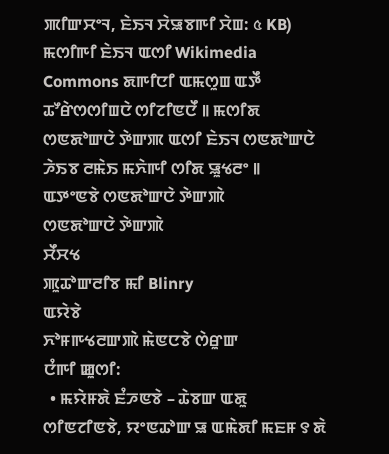ꯄꯤꯛꯆꯦꯜ, ꯐꯥꯏꯜ ꯆꯥꯎꯕꯒꯤ ꯆꯥꯡ: ৫ KB)
ꯃꯁꯤꯒꯤ ꯐꯥꯏꯜ ꯑꯁꯤ Wikimedia Commons ꯗꯒꯤꯅꯤ ꯑꯃꯁꯨꯡ ꯑꯇꯩ ꯊꯧꯔꯥꯁꯁꯤꯡꯅꯥ ꯁꯤꯖꯤꯟꯅꯩ ꯫ ꯃꯁꯤꯗ ꯁꯟꯗꯣꯛꯅꯥ ꯇꯥꯛꯄ ꯑꯁꯤ ꯐꯥꯏꯜ ꯁꯟꯗꯣꯛꯅꯥ ꯍꯥꯏꯕ ꯂꯃꯥꯏ ꯃꯈꯥꯒꯤ ꯁꯤꯗ ꯎꯨꯠꯂꯦ ꯫
ꯑꯇꯦꯟꯕꯥ ꯁꯟꯗꯣꯛꯅꯥ ꯇꯥꯛꯄꯥ
ꯁꯟꯗꯣꯛꯅꯥ ꯇꯥꯛꯄꯥ
ꯆꯩꯆꯠ
ꯄꯨꯊꯣꯛꯂꯤꯕ ꯃꯤ Blinry
ꯑꯌꯥꯕꯥ
ꯈꯣꯝꯒꯠꯂꯛꯄꯥ ꯃꯥꯟꯅꯕꯥ ꯁꯥꯔꯨꯛ
ꯅꯪꯒꯤ ꯀꯨꯁꯤ:
  • ꯃꯌꯥꯝꯗꯥ ꯐꯪꯍꯟꯕꯥ – ꯊꯥꯕꯛ ꯑꯗꯨ ꯁꯤꯟꯖꯤꯟꯕꯥ, ꯌꯦꯟꯊꯣꯛ ꯎ ꯑꯃꯥꯗꯤ ꯃꯐꯝ ꯱ ꯗꯥ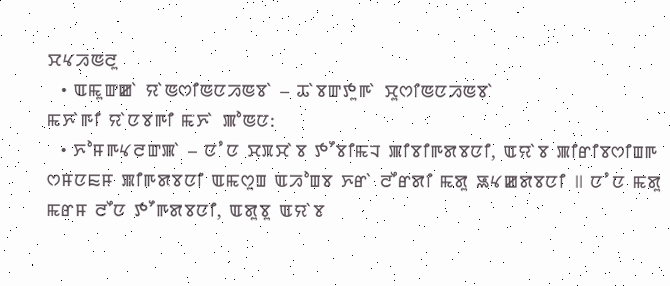ꯆꯠꯍꯟꯂꯨ
  • ꯑꯃꯨꯛꯀꯥ ꯌꯥꯟꯁꯤꯟꯅꯍꯟꯕꯥ – ꯊꯥꯕꯛꯇꯨꯒꯥ ꯆꯨꯁꯤꯟꯅꯍꯟꯕꯥ
ꯃꯈꯥꯒꯤ ꯌꯥꯅꯕꯒꯤ ꯃꯈꯥ ꯄꯣꯟꯅ:
  • ꯈꯣꯝꯒꯠꯂꯛꯄꯥ – ꯅꯪꯅ ꯆꯞꯆꯥꯕ ꯇꯧꯕꯤꯃꯜ ꯄꯤꯕꯤꯒꯗꯕꯅꯤ, ꯑꯌꯥꯕ ꯄꯤꯔꯤꯕꯁꯤꯡꯒ ꯁꯝꯅꯐꯝ ꯄꯤꯒꯗꯕꯅꯤ ꯑꯃꯁꯨꯡ ꯑꯍꯣꯡꯕ ꯈꯔꯥ ꯂꯩꯔꯗꯤ ꯃꯗꯨ ꯎꯠꯀꯗꯕꯅꯤ ꯫ ꯅꯪꯅ ꯃꯗꯨ ꯃꯔꯝ ꯂꯩꯅ ꯇꯧꯒꯗꯕꯅꯤ, ꯑꯗꯨꯕꯨ ꯑꯌꯥꯕ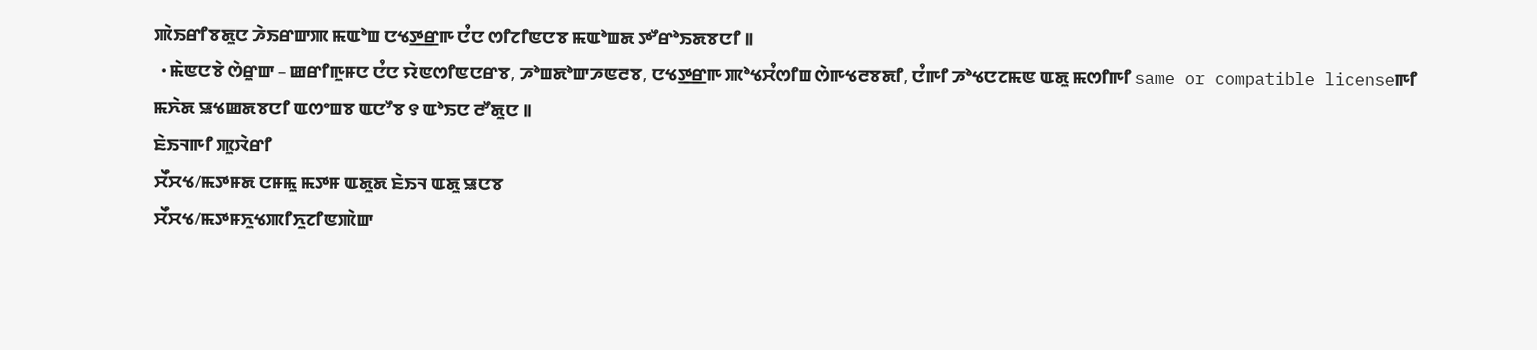ꯄꯥꯏꯔꯤꯕꯗꯨꯅ ꯍꯥꯏꯔꯛꯄ ꯃꯑꯣꯡ ꯅꯠꯇ꯭ꯔꯒ ꯅꯪꯅ ꯁꯤꯖꯤꯟꯅꯕ ꯃꯑꯣꯡꯗ ꯇꯧꯔꯣꯏꯗꯕꯅꯤ ꯫
  • ꯃꯥꯟꯅꯕꯥ ꯁꯥꯔꯨꯛ – ꯀꯔꯤꯒꯨꯝꯅ ꯅꯪꯅ ꯌꯥꯟꯁꯤꯟꯅꯔꯕ, ꯍꯣꯡꯗꯣꯛꯍꯟꯂꯕ, ꯅꯠꯇ꯭ꯔꯒ ꯄꯣꯠꯆꯪꯁꯤꯡ ꯁꯥꯒꯠꯂꯕꯗꯤ, ꯅꯪꯒꯤ ꯍꯣꯠꯅꯖꯃꯟ ꯑꯗꯨ ꯃꯁꯤꯒꯤ same or compatible licenseꯒꯤ
ꯃꯈꯥꯗ ꯎꯠꯀꯗꯕꯅꯤ ꯑꯁꯦꯡꯕ ꯑꯅꯧꯕ ꯱ ꯑꯣꯏꯅ ꯂꯧꯗꯨꯅ ꯫
ꯐꯥꯏꯜꯒꯤ ꯄꯨꯋꯥꯔꯤ
ꯆꯩꯆꯠ/ꯃꯇꯝꯗ ꯅꯝꯃꯨ ꯃꯇꯝ ꯑꯗꯨꯗ ꯐꯥꯏꯜ ꯑꯗꯨ ꯎꯅꯕ
ꯆꯩꯆꯠ/ꯃꯇꯝꯈꯨꯠꯄꯤꯈꯨꯖꯤꯟꯄꯥꯛ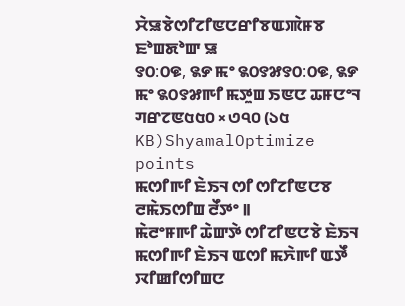ꯆꯥꯎꯕꯥꯁꯤꯖꯤꯟꯅꯔꯤꯕꯑꯄꯥꯝꯕ ꯐꯣꯡꯗꯣꯛ ꯎ
꯱꯰:꯰꯶, ꯲꯸ ꯃꯦ ꯲꯰꯱꯷꯱꯰:꯰꯶, ꯲꯸ ꯃꯦ ꯲꯰꯱꯷ꯒꯤ ꯃꯇꯨꯡ ꯏꯟꯅ ꯊꯝꯅꯦꯜ ꯚꯔꯖꯟ৫৫০ × ৩৭০ (১৫ KB)ShyamalOptimize points
ꯃꯁꯤꯒꯤ ꯐꯥꯏꯜ ꯁꯤ ꯁꯤꯖꯤꯟꯅꯕ ꯂꯃꯥꯏꯁꯤꯡ ꯂꯩꯇꯦ ꯫
ꯃꯥꯂꯦꯝꯒꯤ ꯊꯥꯛꯇꯥ ꯁꯤꯖꯤꯟꯅꯕꯥ ꯐꯥꯏꯜ
ꯃꯁꯤꯒꯤ ꯐꯥꯏꯜ ꯑꯁꯤ ꯃꯈꯥꯒꯤ ꯑꯇꯩ ꯋꯤꯀꯤꯁꯤꯡꯅ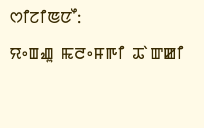ꯁꯤꯖꯤꯟꯅꯩ:
ꯌꯦꯡꯉꯨ ꯃꯂꯦꯝꯒꯤ ꯊꯥꯛꯀꯤ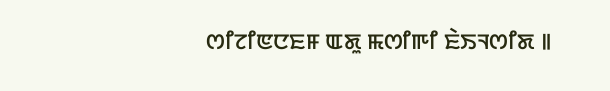ꯁꯤꯖꯤꯟꯅꯐꯝ ꯑꯗꯨ ꯃꯁꯤꯒꯤ ꯐꯥꯏꯜꯁꯤꯗ ꯫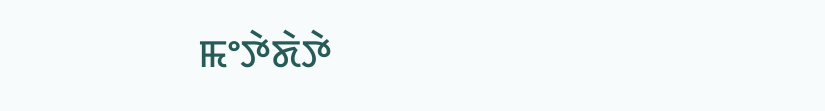ꯃꯦꯇꯥꯗꯥꯇꯥ